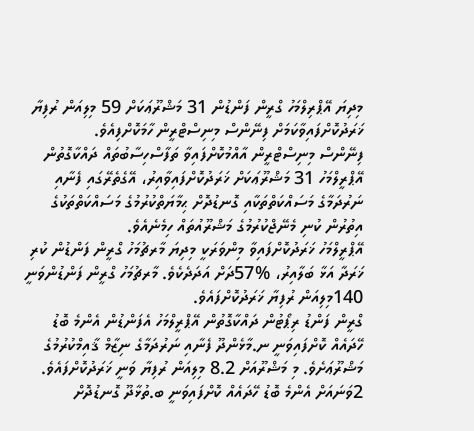މިދިޔަ އޭޕްރިލްމަހު ގްރީން ފަންޑުން 31 މަޝްރޫޢަކަށް 59 މިލިއަން ރުފިޔާ ޚަރަދުކޮށްފައިވާކަމަށް ފިނޭންސް މިނިސްޓްރީން ހާމަކޮށްފިއެވެ.
ފިނޭންސް މިނިސްޓްރީން އާއްމުކޮށްފައިވާ ތަފާސްހިސާބުތައް ދައްކާގޮތުން އޭޕްރީލްމަހު 31 މަޝްރޫޢަކަށް ޚަރަދުކޮށްފައިވާއިރު، އޭގެތެރޭގައި ފެނާއި ނަރުދަމާގެ މަސައްކަތްތަކާއި ގޮނޑުދޮށް ޙިމާޔަތްކުރުމުގެ މަސައްކަތްތަކުގެ އިތުރުން ކުނި މެނޭޖްކުރުމުގެ މަޝްރޫއުތައް ހިމެނެއެވެ.
އޭޕްރީލްމަހު ޚަރަދުކޮށްފައިވާ މިންވަރަކީ މިދިޔަ މާރޗުމަހު ގްރީން ފަންޑުން ކުރި ޚަރަދާ އަޅާ ބަލާއިރު، %57ދަށް އަދަދެކެވެ. މާރޗުމަހު ގްރީން ފަންޑުންވަނީ 140މިލިއަން ރުފިޔާ ޚަރަދުކޮށްފައެވެ.
ގްރީން ފަންޑު ރިޕޯޓުން ދައްކާގޮތުން އޭޕްރީލްމަހު އެފަންޑުން އެންމެ ބޮޑު ހޭދައެއް ކޮށްފައިވަނީ ނ.މާޅެންދޫ ފެނާއި ނަރުދަމާގެ ނިޒާމް ޤާއިމްކުރުމުގެ މަޝްރޫޢަށެވެ. މި މަޝްރޫއަށް 8.2 މިލިއަން ރުފިޔާ ވަނީ ޚަރަދުކޮށްފައެވެ. 2ވަނައަށް އެންމެ ބޮޑު ހޭދައެއް ކޮށްފައިވަނީ ބ.ތުޅާދޫ ގޮނޑުދޮށް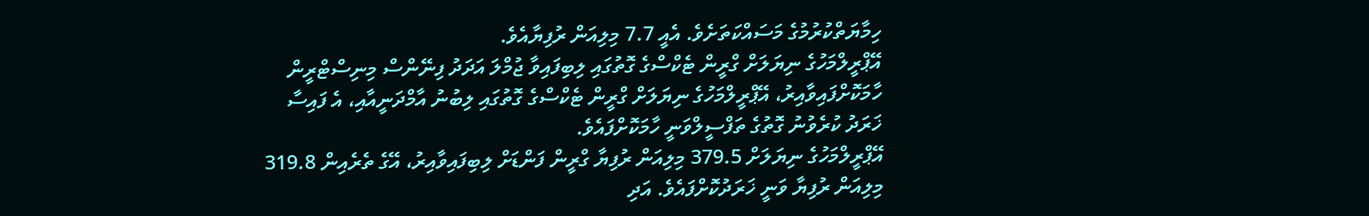ހިމާޔަތްކުރުމުގެ މަސައްކަތަށެވެ. އެއީ 7.7 މިލިއަން ރުފިޔާއެވެ.
އޭޕްރީލްމަހުގެ ނިޔަލަށް ގްރީން ޓެކްސްގެ ގޮތުގައި ލިބިފައިވާ ޖުމްލަ އަދަދު ފިނޭންސް މިނިސްޓްރީން ހާމަކޮށްފައިވާއިރު، އޭޕްރީލްމަހުގެ ނިޔަލަށް ގްރީން ޓެކްސްގެ ގޮތުގައި ލިބުނު އާމްދަނީއާއި، އެ ފައިސާ ޚަރަދު ކުރެވުނު ގޮތުގެ ތަފްސީލްވަނީ ހާމަކޮށްފައެވެ.
އޭޕްރީލްމަހުގެ ނިޔަލަށް 379.5 މިލިއަން ރުފިޔާ ގްރީން ފަންޑަށް ލިބިފައިވާއިރު، އޭގެ ތެރެއިން 319.8 މިލިއަން ރުފިޔާ ވަނީ ޚަރަދުކޮށްފައެވެ. އަދި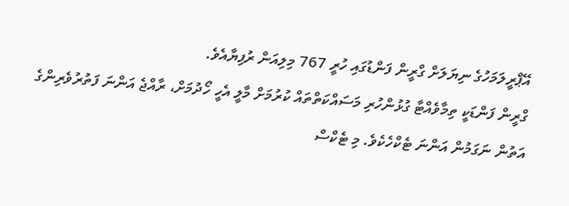އޭޕްރީލަމަހުގެ ނިޔަލަށް ގްރީން ފަންޑުގައި ހުރީ 767 މިލިއަން ރުފިޔާއެވެ.
ގްރީން ފަންޑަކީ ތިމާވެއްޓާ ގުޅުންހުރި މަސައްކަތްތައް ކުރުމަށް މާލީ އެހީ ހޯދުމަށް، ރާއްޖެ އަންނަ ފަތުރުވެރިންގެ އަތުން ނަގަމުން އަންނަ ޓެކްހެކެވެ. މި ޓެކްސް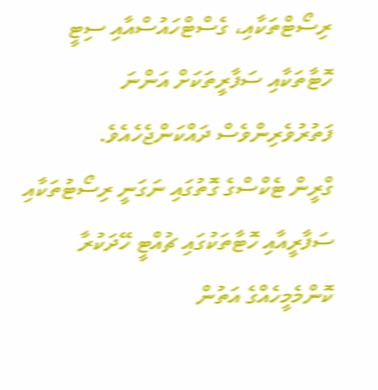ރިސޯޓްތަކާއި، ގެސްޓްހައުސްއާއި ސިޓީ ހޮޓާތަކާއި ސަފާރީތަކަށް އަންނަ ފަތުރުވެރިންވެސް ދައްކަންޖެހެއެވެ.
ގްރީން ޓެކްސްގެ ގޮތުގައި ނަގަނީ ރިސޯޓުތަކާއި ސަފާރީއާއި ހޮޓާތަކުގައި ޗުއްޓީ ހޭދަކުރާ ކޮންމެމީހެއްގެ އަތުން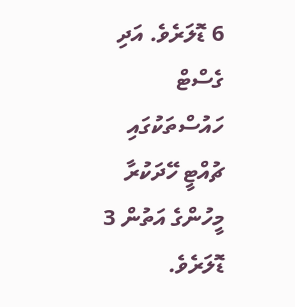6 ޑޮލަރެވެ. އަދި ގެސްޓް ހައުސްތަކުގައި ޗުއްޓީ ހޭދަކުރާ މީހުންގެ އަތުން 3 ޑޮލަރެވެ.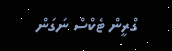ގްރީން ޓެކްސް ނަގަން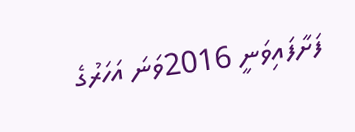ފަށާފައިވަނީ 2016ވަނަ އަހަރުގެ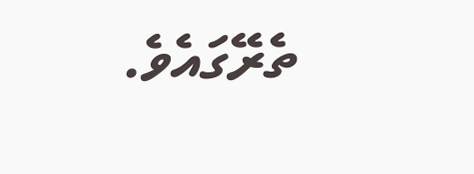ތެރޭގައެވެ.